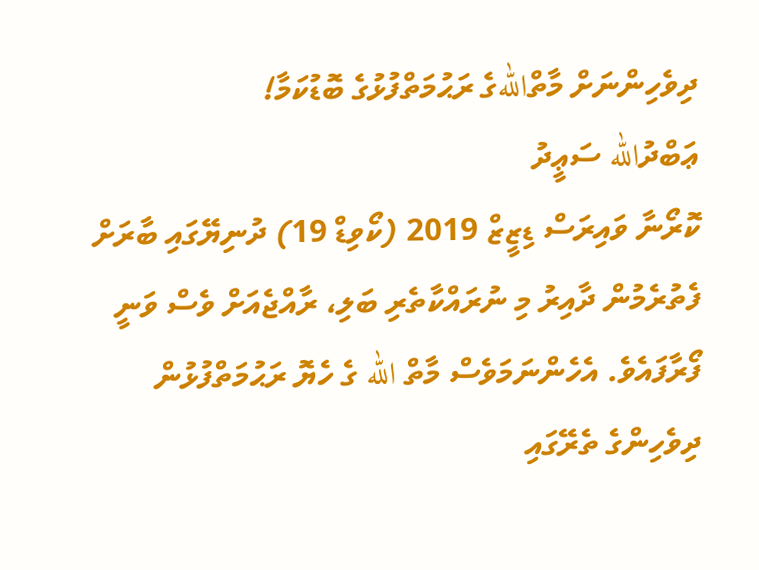ދިވެހިންނަށް މާތްاللهގެ ރަޙުމަތްފުޅުގެ ބޮޑުކަމާ!
ޢަބްދުالله ސަޢީދު
ކޮރޯނާ ވައިރަސް ޑިޒީޒް 2019 (ކޯވިޑް 19) ދުނިޔޭގައި ބާރަށް ފެތުރެމުން ދާއިރު މި ނުރައްކާތެރި ބަލި، ރާއްޖެއަށް ވެސް ވަނީ ފޯރާފައެވެ. އެހެންނަމަވެސް މާތް الله ގެ ހެޔޮ ރަޙުމަތްފުޅުން ދިވެހިންގެ ތެރޭގައި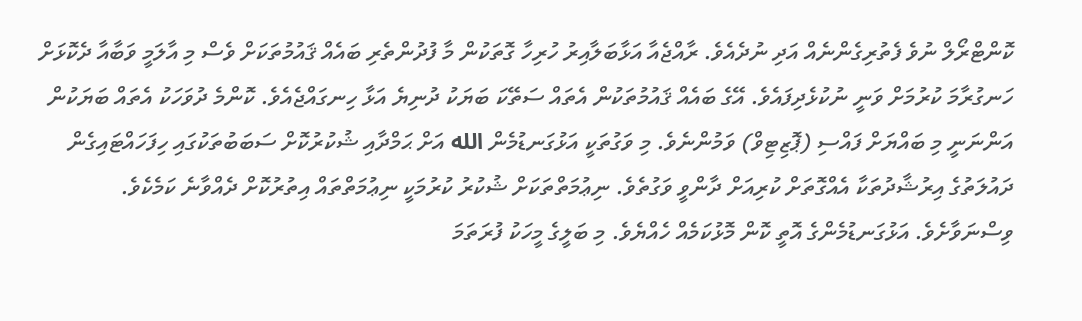ކޮންޓްރޯލް ނުވެ ފެތުރިގެންނެއް އަދި ނުދެއެވެ. ރާއްޖެއާ އަޅާބަލާއިރު ހުރިހާ ގޮތަކުން މާ ފުދުންތެރި ބައެއް ޤައުމުތަކަށް ވެސް މި އާލަމީ ވަބާއާ ދެކޮޅަށް ހަނގުރާމަ ކުރުމަށް ވަނީ ނުކުޅެދިފައެވެ. އޭގެ ބައެއް ޤައުމުތަކުން އެތައް ސަތޭކަ ބަޔަކު ދުނިޔެ އަޅާ ހިނގައްޖެއެވެ. ކޮންމެ ދުވަހަކު އެތައް ބަޔަކުން އަންނަނީ މި ބައްޔަށް ފައްސި (ޕޮޒިޓިވް) ވަމުންނެވެ. މި ވަގުތަކީ އަޅުގަނޑުމެން الله އަށް ޙަމްދާއި ޝުކުރުކޮށް ސަބަބުތަކުގައި ހިފަހައްޓައިގެން ދައުލަތުގެ އިރުޝާދުތަކާ އެއްގޮތަށް ކުރިއަށް ދާންވީ ވަގުތެވެ. ނިޢުމަތްތަކަށް ޝުކުރު ކުރުމަކީ ނިޢުމަތްތައް އިތުރުކޮށް ދެއްވާނެ ކަމެކެވެ.
ވިސްނަވާށެވެ. އަޅުގަނޑުމެންގެ އޮތީ ކޮން މޮޅުކަމެއް ހެއްޔެވެ. މި ބަލީގެ މީހަކު ފުރަތަމަ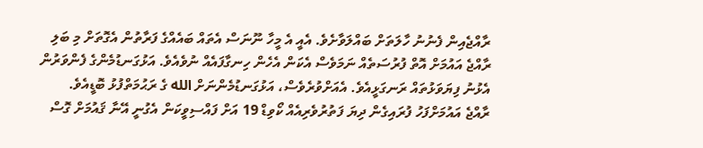ރާއްޖެއިން ފެނުނު ހާލަތަށް ބައްލަވާށެވެ. އެއީ އެ މީހާ ނޫނަސް އެތައް ބައެއްގެ ފަރާތުން އެގޮތަށް މި ބަލި ރާއްޖެ އައުމަށް އޮތް ފުރުސަތެއް ނަމަވެސް އެކަން އެހެން ހިނގާފައެއް ނުވެއެވެ. އަޅުގަނޑުމެންގެ ފެންވަރުން އެޅުނު ފިޔަވަޅުތައް ރަނގަޅީއެވެ. އެއަށްވުރެވެސް، އަޅުގަނޑުމެންނަށް الله ގެ ރަޙުމަތްފުޅު ބޮޑީއެވެ.
ރާއްޖެ އައުމަށްފަހު ފުރައިގެން ދިޔަ ފަތުރުވެރިއެއް ކޯވިޑް 19 އަށް ފައްސިވީކަން އެގުނީ އޭނާ ޤައުމަށް ގޮސް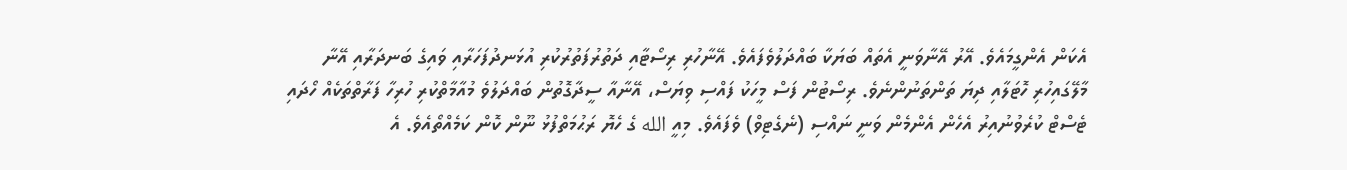އެކަން އެންގީމައެވެ. އޭރު އޭނާވަނީ އެތައް ބަޔަކާ ބައްދަލުވެފައެވެ. އޭނާހުރި ރިސޯޓާއި ދަތުރުފަތުރުކުރި އުޅަނދުފަހަރާއި ވައިގެ ބަނދަރާއި އޭނާ މާލޭގައިހުރި ހޮޓަލާއި ދިޔަ ތަންތަނުންނެވެ. ރިސޯޓުން ފަސް މީހަކު ފައްސި ވިޔަސް، އޭނާއާ ސީދާގޮތުން ބައްދަލުވެ މުއާމާތްކުރި ހުރިހާ ފަރާތްތަކެއް ހޯދައި ޓެސްޓް ކުރެވުނުއިރު އެހެން އެންމެން ވަނީ ނައްސި (ނެގެޓިވް) ވެފައެވެ. މިއީ الله ގެ ހެޔޮ ރަޙުމަތްފުޅު ނޫން ކޮން ކަމެއްތޯއެވެ. އެ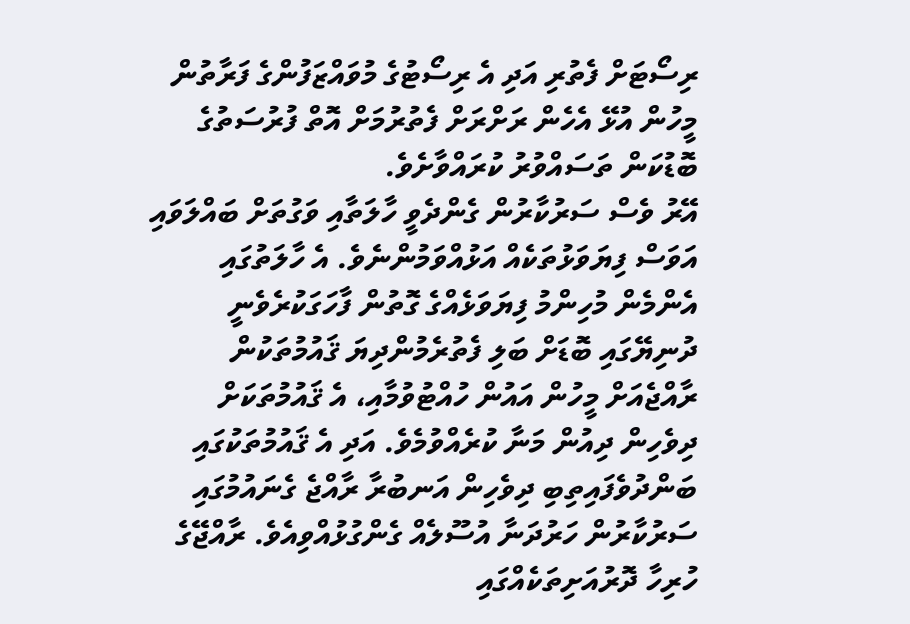ރިސޯޓަށް ފެތުރި އަދި އެ ރިސޯޓުގެ މުވައްޒަފުންގެ ފަރާތުން މީހުން އުޅޭ އެހެން ރަށްރަށް ފެތުރުމަށް އޮތް ފުރުސަތުގެ ބޮޑުކަން ތަސައްވުރު ކުރައްވާށެވެ.
އޭރު ވެސް ސަރުކާރުން ގެންދެވީ ހާލަތާއި ވަގުތަށް ބައްލަވައި އަވަސް ފިޔަވަޅުތަކެއް އަޅުއްވަމުންނެވެ. އެ ހާލަތުގައި އެންމެން މުހިންމު ފިޔަވަޅެއްގެ ގޮތުން ފާހަގަކުރެވެނީ ދުނިޔޭގައި ބޮޑަށް ބަލި ފެތުރެމުންދިޔަ ޤައުމުތަކުން ރާއްޖެއަށް މީހުން އައުން ހުއްޓުވުމާއި، އެ ޤައުމުތަކަށް ދިވެހިން ދިއުން މަނާ ކުރެއްވުމެވެ. އަދި އެ ޤައުމުތަކުގައި ބަންދުވެފައިތިބި ދިވެހިން އަނބުރާ ރާއްޖެ ގެނައުމުގައި ސަރުކާރުން ހަރުދަނާ އުސޫލެއް ގެންގުޅުއްވިއެވެ. ރާއްޖޭގެ ހުރިހާ ދޮރުއަށިތަކެއްގައި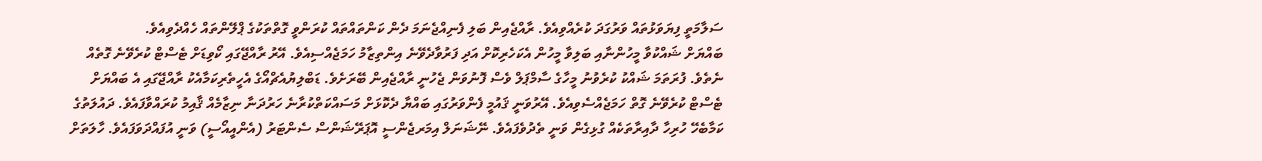ސަލާމަތީ ފިޔަވަޅުތައް ވަރުގަދަ ކުރެއްވިއެވެ. ރާއްޖެއިން ބަލި ފެނިއްޖެނަމަ ދެން ކަންތައްތައް ކުރަންވީ ގޮތްތަކުގެ ޕްލޭންތައް ހެއްދެވިއެވެ.
ބައްޔަށް ޝައްކުވާ މީހުންނާއި ބަލިވާ މީހުން އެކަހެރިކޮށް އަދި ފަރުވާދެވޭނެ އިންތިޒާމު ހަމަޖެއްސިއެވެ. އޭރު ރާއްޖޭގައި ކޯވިޑަށް ޓެސްޓް ކުރެވޭނެ ގޮތެއް ނެތެވެ. ފުރަތަމަ ޝައްކު ކުރެވުނު މީހާގެ ސާމްޕަލް ވެސް ފޮނުވަން ޖެހުނީ ރާއްޖެއިން ބޭރަށެވެ. ޑަބްލިޔުއެޗްއޯގެ އެހީތެރިކަމާއެކު ރާއްޖޭގައި އެ ބައްޔަށް ޓެސްޓް ކުރެވޭނެ ގޮތް ހަމަޖެއްސެވިއެވެ. އޭރުވަނީ ޤައުމީ ފެންވަރުގައި ބައްޔާ ދެކޮޅަށް މަސައްކަތްކުރާނެ ހަރުދަނާ ނިޒާމެއް ޤާއިމު ކުރައްވާފައެވެ. ދައުލަތުގެ ކަމާބެހޭ ހުރިހާ ދާއިރާތަކެއް ގުޅިގެން ވަނީ ތެދުވެފައެވެ. ނޭޝަނަލް އިމަރޖެންސީ އޮޕަރޭޝަންސް ސެންޓަރު (އެންއީއޯސީ) ވަނީ އުފައްދަވަފައެވެ. ހާލަތަށް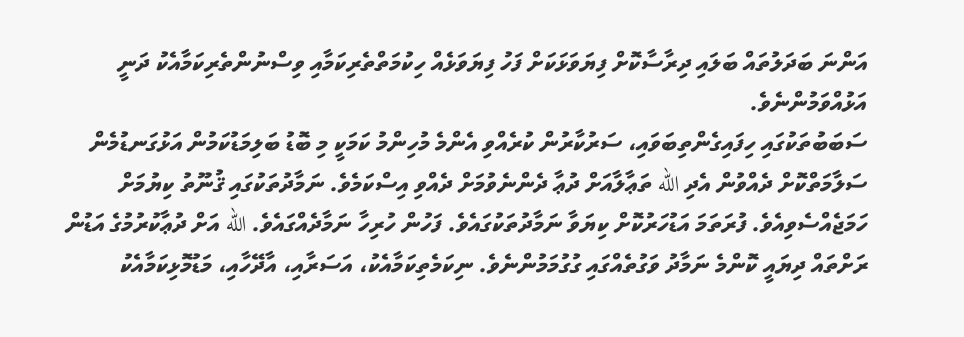އަންނަ ބަދަލުތައް ބަލައި ދިރާސާކޮށް ފިޔަވަޅަކަށް ފަހު ފިޔަވަޅެއް ހިކުމަތްތެރިކަމާއި ވިސްނުންތެރިކަމާއެކު ދަނީ އަޅުއްވަމުންނެވެ.
ސަބަބުތަކުގައި ހިފައިގެންތިބަވައި، ސަރުކާރުން ކުރެއްވި އެންމެ މުހިންމު ކަމަކީ މި ބޮޑު ބަލިމަޑުކަމުން އަޅުގަނޑުމެން ސަލާމަތްކޮށް ދެއްވުން އެދި الله ތަޢާލާއަށް ދުޢާ ދެންނެވުމަށް ދެއްވި އިސްކަމެވެ. ނަމާދުތަކުގައި ޤުނޫތު ކިޔުމަށް ހަމަޖެއްސެވިއެވެ. ފުރަތަމަ އަޑުހަރުކޮށް ކިޔަވާ ނަމާދުތަކުގައެވެ. ފަހުން ހުރިހާ ނަމާދެއްގައެވެ. الله އަށް ދުޢާކުރުމުގެ އަޑުން ރަށްތައް ދިޔައީ ކޮންމެ ނަމާދު ވަގުތެއްގައި ގުގުމަމުންނެވެ. ނިކަމެތިކަމާއެކު، އަސަރާއި، އާދޭހާއި، މަޑުމޮޅިކަމާއެކު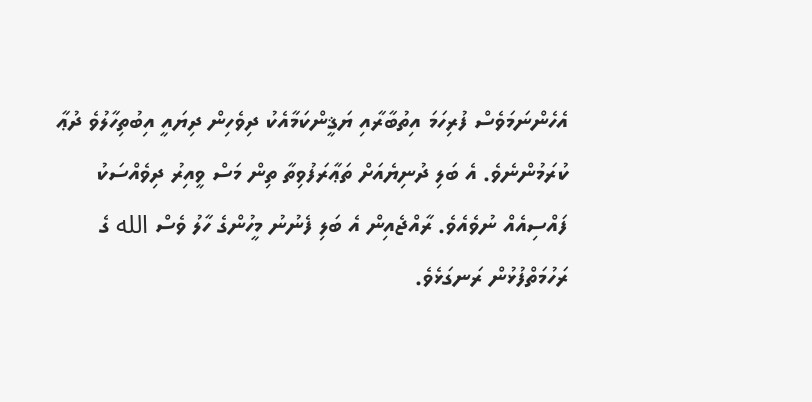އެހެންނަމަވެސް ފުރިހަމަ އިތުބާރާއި ޔަޤީންކަމާއެކު ދިވެހިން ދިޔައީ އިބުތިހާލުވެ ދުޢާ ކުރަމުންނެވެ. އެ ބަލި ދުނިޔެއަށް ތަޢާރަފުވިތާ ތިން މަސް ވީއިރު ދިވެއްސަކު ފައްސިއެއް ނުވެއެވެ. ރާއްޖެއިން އެ ބަލި ފެނުނު މީހުންގެ ހާލު ވެސް الله ގެ ރަހުމަތްފުޅުން ރަނގަޅެވެ.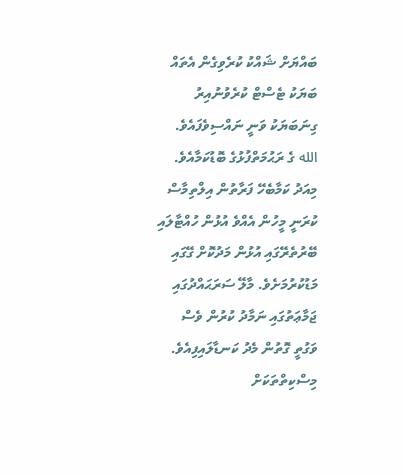ބައްޔަށް ޝައްކު ކުރެވިގެން އެތައް ބަޔަކު ޓެސްޓް ކުރެވުނުއިރު ގިނަބަޔަކު ވަނީ ނައްސިވެފައެވެ. الله ގެ ރަޙުމަތްފުޅުގެ ބޮޑުކަމާއެވެ.
މިއަދު ކަމާބެހޭ ފަރާތުން އިލްތިމާސް ކުރަނީ މީހުން އެއްވެ އުޅުން ހުއްޓާލައި ބޭރުތެރޭގައި އުޅުން މަދުކޮށް ގޭގައި މަޑުކުރުމަށެވެ. މާލޭ ސަރަޙައްދުގައި ޖަމާޢަތުގައި ނަމާދު ކުރުން ވެސް ވަގުތީ ގޮތުން މެދު ކަނޑާލައިފިއެވެ. މިސްކިތްތަކަށް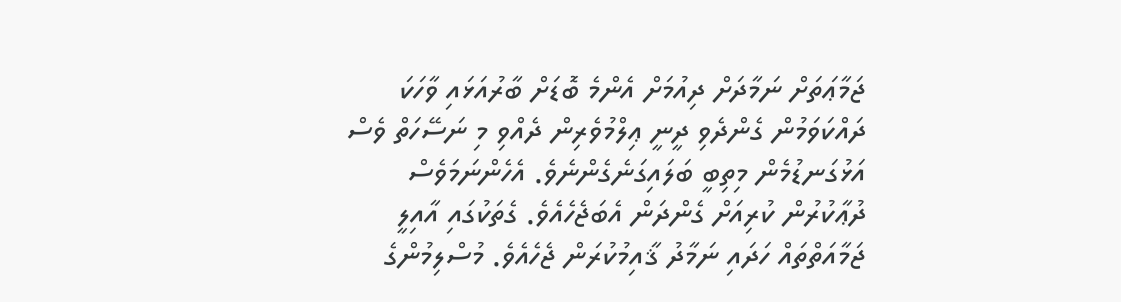ޖަމާޢަތަށް ނަމާދަށް ދިއުމަށް އެންމެ ބޮޑަށް ބާރުއަޅައި ވާހަކަ ދައްކަވަމުން ގެންދެވި ދީނީ ޢިލްމުވެރިން ދެއްވި މި ނަސޭހަތް ވެސް އަޅުގަނޑުމެން މިތިބީ ބަލައިގަނެގެންނެވެ. އެހެންނަމަވެސް ދުޢާކުރުން ކުރިއަށް ގެންދަން އެބަޖެހެއެވެ. ގެތަކުގައި އާއިލީ ޖަމާއަތްތައް ހަދައި ނަމާދު ޤާއިމުކުރަން ޖެހެއެވެ. މުސްލިމުންގެ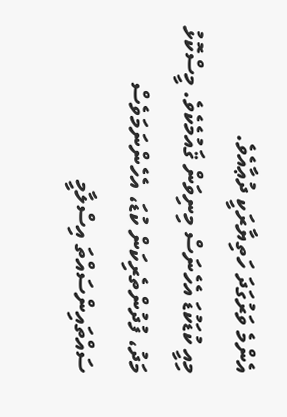އެންމެ ވަރުގަދަ ހަތިޔާރަކީ ދުޢާއެވެ.
މިއީ ކުޑަކުޑަ އެހެނަސް މިނިވަން ޤައުމެކެވެ. މީސްކޮޅު މަދު، ފުދުންތެރިކަން ކުޑަ، އެހެންނަމަވެސް ސައްތައިންސައްތަ އިސްލާމީ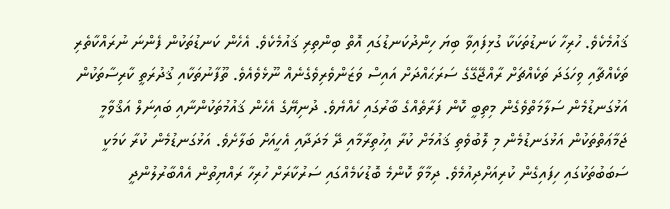ޤައުމެކެވެ. ހުރިހާ ކަނޑުތަކަކާ ގުޅިފައިވާ ބިޔަ ހިންދުކަނޑުގައި އޮތް ބިންތިރި ޤައުމެކެވެ. އެހެން ކަނޑުތަކުން ފެންނަ ނުރައްކާތެރި ތަކެއްޗާއި ވިހަގަދަ ތަކެއްޗަށް ރާއްޖޭގޭގެ ސަރަޙައްދަށް އައިސް ވަޒަންވެރިވެގެނެއް ނޫޅެވެއެވެ. ތޫފާނުތަކާއި ޤުދުރަތީ ކާރިސާތަކުން އަޅުގަނޑުމެން ސަލާމަތްވެގެން މިތިބީ ކޮން ފަރާތެއްގެ ބާރުގައި ހެއްޔެވެ. ދުނިޔޭގެ އެހެން ޤައުމުތަކުންނާއި ބައިނަލް އަޤްވާމީ ޖަމާޢަތްތަކުން އަޅުގަނޑުމެން މި ލޮބުވެތި ޤައުމަށް ކުރާ އިހުތިރާމާއި ދޭ މަދަދާއި އެހީއަށް ބަލާށެވެ. އަޅުގަނޑުމެން ކުރާ ކަމަކީ ސަބަބުތަކުގައި ހިފައިގެން ކުރިއަށްދިއުމެވެ. ދިމާވާ ކޮންމެ ބޮޑުކަމެއްގައި ސަރުކާރަށް ހުރިހާ ރައްޔިތުން އެއްބާރުލުންދީ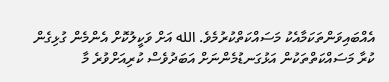އެއްބައިވަންތަކަމާއެކު މަސައްކަތްކުރުމެވެ. الله އަށް ވަކީލުކޮށް އެންމެން ގުޅިގެން ކުރާ މަސައްކަތްތަކުން އަޅުގަނޑުމެންނަށް އަބަދުވެސް ކުރިއަށްވުރެ މާ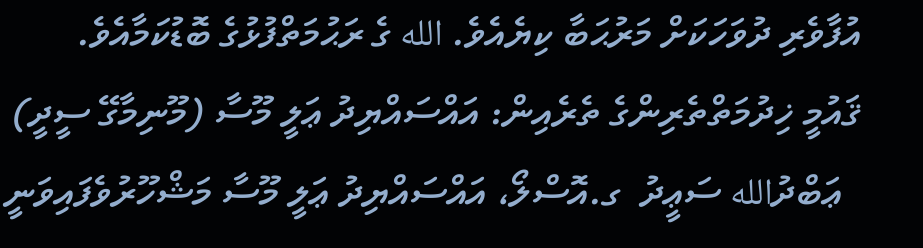އުފާވެރި ދުވަހަކަށް މަރުޙަބާ ކިޔެއެވެ. الله ގެ ރަޙުމަތްފުޅުގެ ބޮޑުކަމާއެވެ.
ޤައުމީ ޚިދުމަތްތެރިންގެ ތެރެއިން: އައްސައްޔިދު ޢަލީ މޫސާ (މޫނިމާގޭ ސީދީ)
  ޢަބްދުالله ސަޢީދު  ގ.އޮސްލޯ، އައްސައްޔިދު ޢަލީ މޫސާ މަޝްހޫރުވެފައިވަނީ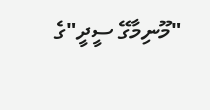"މޫނިމާގޭ ސީދީ"ގެ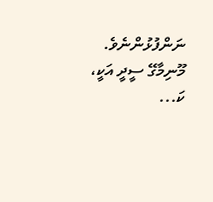ނަންފުޅުންނެވެ. މޫނިމާގޭ ސީދީ އަކީ، ކަ...